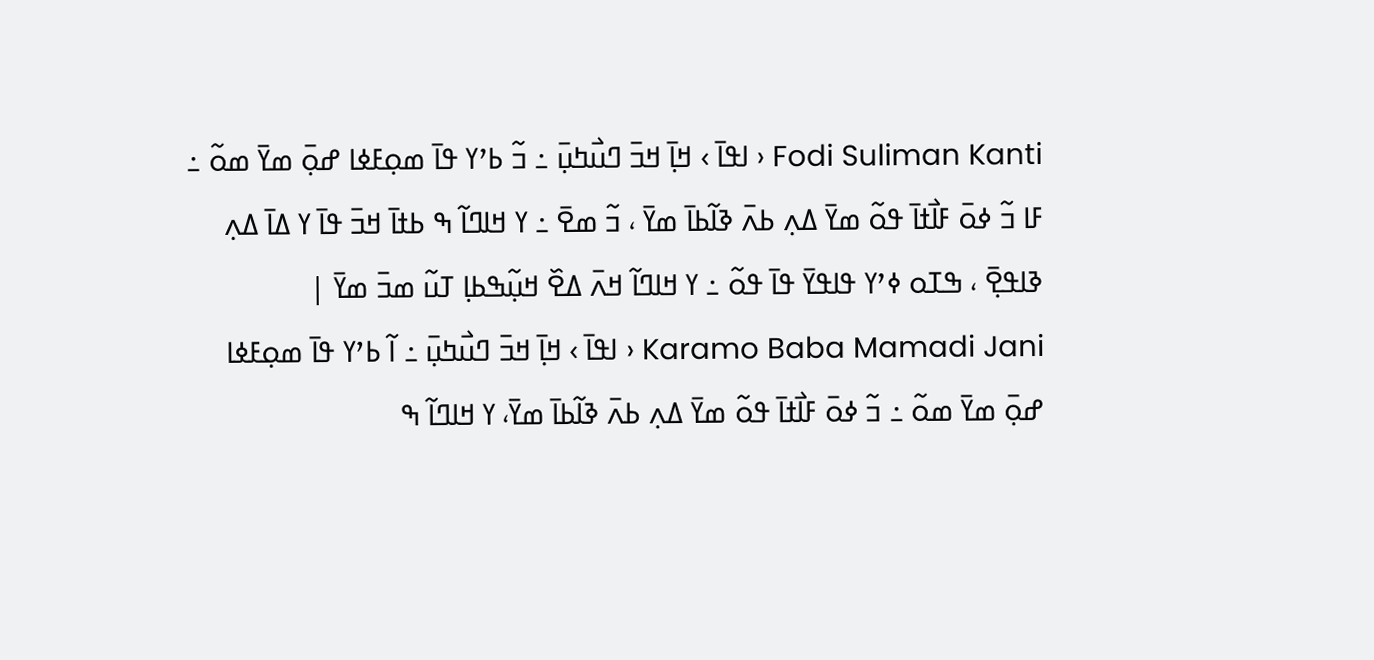Fodi Suliman Kanti ‹ ߊߟߊ߫ › ߞߊ߲߫ ߞߏ߫ ߣߎ߯ߤߎ߲߫ ߸ ߏ߬ ߕߴߌ ߟߊ߫ ߘߋ߲ߓߦߊ ߝߋ߲߫ ߘߌ߫ ߘߋ߬ ߸ ߓߊ ߏ߬ ߦߋ߫ ߓߊ߯ߙߊ߫ ߟߋ߬ ߘߌ߫ ߡߍ߲ ߕߍ߫ ߢߊ߬ߕߊ߫ ߘߌ߫ ، ߏ߬ ߘߐ߫ ߸ ߌ ߞߊߣߊ߬ ߒ ߕߙߊ߫ ߞߏ߫ ߟߊ߫ ߌ ߡߊ߫ ߡߍ߲ ߢߊߟߐ߲߫ ، ߒߠߋ ߦߴߌ ߟߊߟߌ߫ ߟߊ߫ ߟߋ߬ ߸ ߌ ߞߊߣߊ߬ ߞߍ߫ ߡߐ߰ ߞߎ߲߬ߒߕߊ߲ ߠߎ߬ ߘߏ߫ ߘߌ߫ |
Karamo Baba Mamadi Jani ‹ ߊߟߊ߫ › ߞߊ߲߫ ߞߏ߫ ߣߎ߯ߤߎ߲߫ ߸ ߊ߬ ߕߴߌ ߟߊ߫ ߘߋ߲ߓߦߊ ߝߋ߲߫ ߘߌ߫ ߘߋ߬ ߸ ߏ߬ ߦߋ߫ ߓߊ߯ߙߊ߫ ߟߋ߬ ߘߌ߫ ߡߍ߲ ߕߍ߫ ߢߊ߬ߕߊ߫ ߘߌ߫، ߌ ߞߊߣߊ߬ ߒ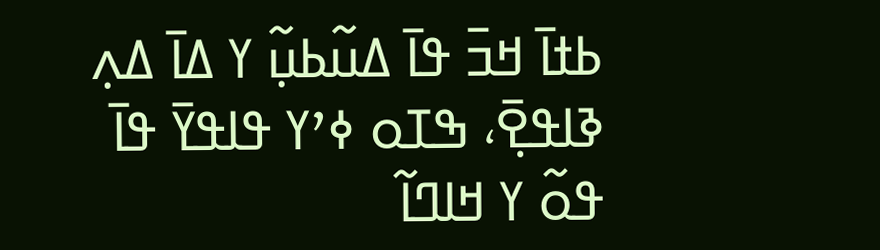ߕߙߊ߫ ߞߏ߫ ߟߊ߫ ߡߎ߬ߕߎ߲߬ ߌ ߡߊ߫ ߡߍ߲ ߢߊߟߐ߲߫، ߒߠߋ ߦߴߌ ߟߊߟߌ߫ ߟߊ߫ ߟߋ߬ ߌ ߞߊߣߊ߬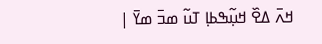ߞߍ߫ ߡߐ߰ ߞߎ߲߬ߒߕߊ߲ ߠߎ߬ ߘߏ߫ ߘߌ߫ |